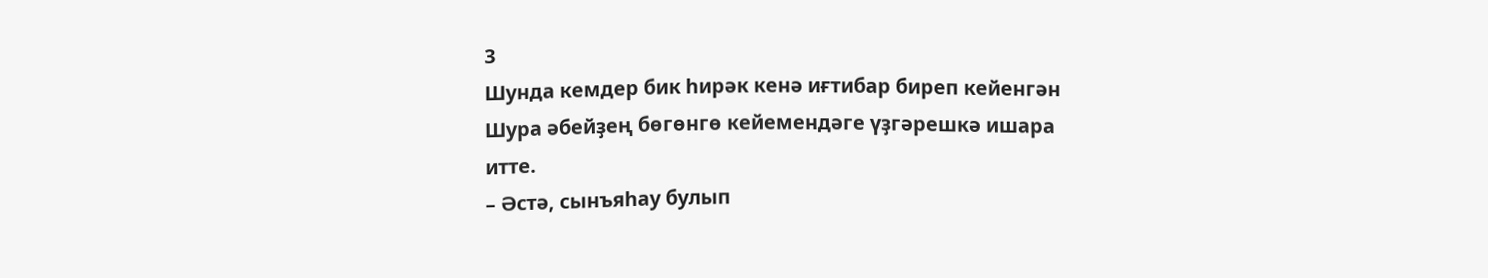3
Шунда кемдер бик һирәк кенә иғтибар биреп кейенгән Шура әбейҙең бөгөнгө кейемендәге үҙгәрешкә ишара итте.
– Әстә, сынъяһау булып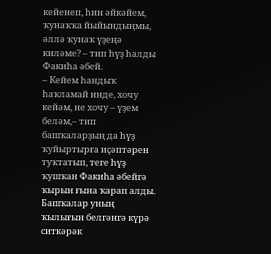кейенеп, һин әйкәйем, ҡунаҡҡа йыйындыңмы, әллә ҡунаҡ үҙеңә киләме? – тип һүҙ һалды Факиһа әбей.
– Кейем һандыҡ һаҡламай инде, хочу кейәм, не хочу – үҙем беләм,– тип башҡаларҙың да һүҙ ҡуйыртырға иҫәптәрен туҡтатып, теге һүҙ ҡушҡан Факиһа әбейгә ҡырын ғына ҡарап алды.
Башҡалар уның ҡылығын белгәнгә күрә ситкәрәк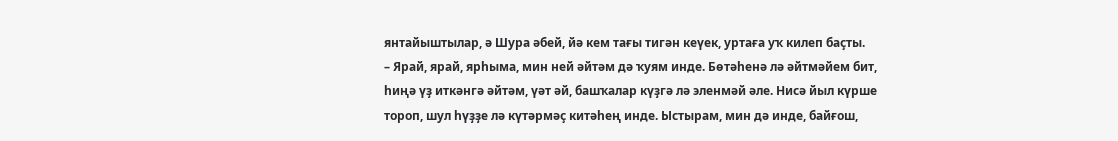янтайыштылар, ә Шура әбей, йә кем тағы тигән кеүек, уртаға уҡ килеп баҫты.
– Ярай, ярай, ярһыма, мин ней әйтәм дә ҡуям инде. Бөтәһенә лә әйтмәйем бит, һиңә үҙ иткәнгә әйтәм, үәт әй, башҡалар күҙгә лә эленмәй әле. Нисә йыл күрше тороп, шул һүҙҙе лә күтәрмәҫ китәһең инде. Ыстырам, мин дә инде, байғош,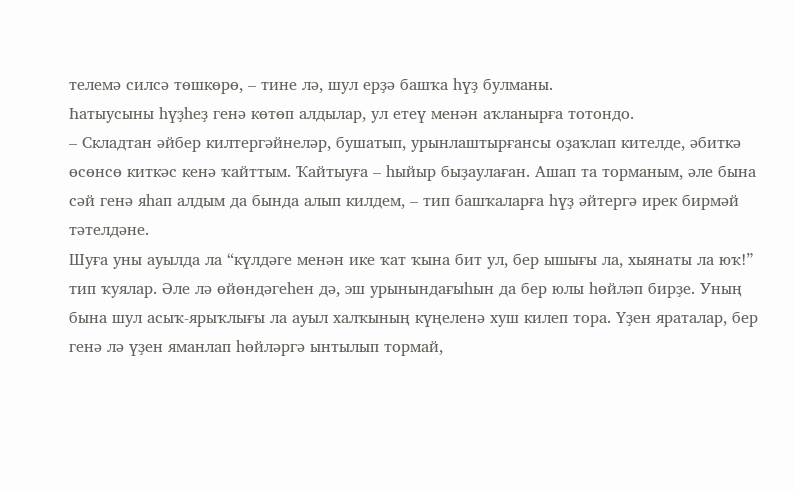телемә силсә төшкөрө, – тине лә, шул ерҙә башҡа һүҙ булманы.
Һатыусыны һүҙһеҙ генә көтөп алдылар, ул етеү менән аҡланырға тотондо.
– Складтан әйбер килтергәйнеләр, бушатып, урынлаштырғансы оҙаҡлап кителде, әбиткә өсөнсө киткәс кенә ҡайттым. Ҡайтыуға – һыйыр быҙаулаған. Ашап та торманым, әле бына сәй генә яһап алдым да бында алып килдем, – тип башҡаларға һүҙ әйтергә ирек бирмәй тәтелдәне.
Шуға уны ауылда ла “күлдәге менән ике ҡат ҡына бит ул, бер ышығы ла, хыянаты ла юҡ!” тип ҡуялар. Әле лә өйөндәгеһен дә, эш урынындағыһын да бер юлы һөйләп бирҙе. Уның бына шул асыҡ-ярыҡлығы ла ауыл халҡының күңеленә хуш килеп тора. Үҙен яраталар, бер генә лә үҙен яманлап һөйләргә ынтылып тормай,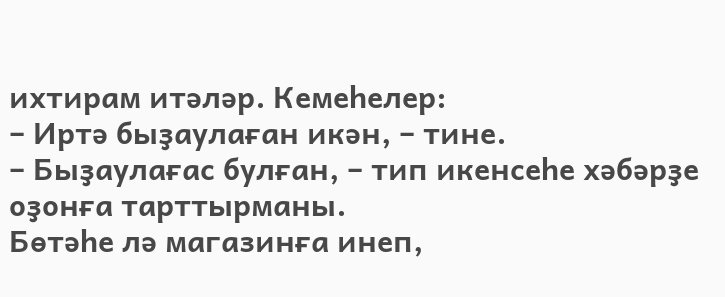ихтирам итәләр. Кемеһелер:
– Иртә быҙаулаған икән, – тине.
– Быҙаулағас булған, – тип икенсеһе хәбәрҙе оҙонға тарттырманы.
Бөтәһе лә магазинға инеп,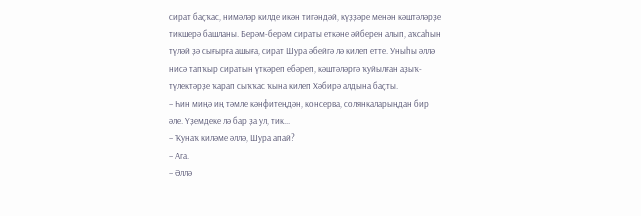сират баҫҡас, нимәләр килде икән тигәндәй, күҙҙәре менән кәштәләрҙе тикшерә башланы. Берәм-берәм сираты еткәне әйберен алып, аҡсаһын түләй ҙә сығырға ашыға, сират Шура әбейгә лә килеп етте. Уныһы әллә нисә тапҡыр сиратын үткәреп ебәреп, кәштәләргә ҡуйылған аҙыҡ-түлектәрҙе ҡарап сыҡҡас ҡына килеп Хәбирә алдына баҫты.
– Һин миңә иң тәмле кәнфитеңдән, консерва, солянкаларыңдан бир әле. Үҙемдеке лә бар ҙа ул, тик...
– Ҡунаҡ киләме әллә, Шура апай?
– Ага.
– Әллә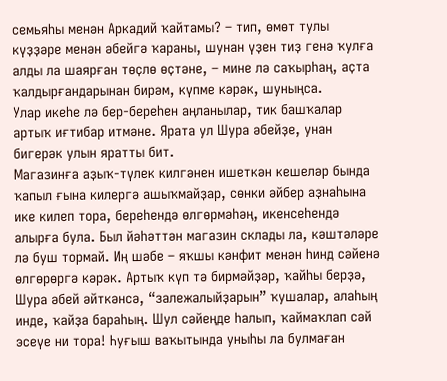семьяһы менән Аркадий ҡайтамы? – тип, өмөт тулы күҙҙәре менән әбейгә ҡараны, шунан үҙен тиҙ генә ҡулға алды ла шаярған төҫлө өҫтәне, – мине лә саҡырһаң, аҫта ҡалдырғандарынан бирәм, күпме кәрәк, шуныңса.
Улар икеһе лә бер-береһен аңланылар, тик башҡалар артыҡ иғтибар итмәне. Ярата ул Шура әбейҙе, унан бигерәк улын яратты бит.
Магазинға аҙыҡ-түлек килгәнен ишеткән кешеләр бында ҡапыл ғына килергә ашыҡмайҙар, сөнки әйбер аҙнаһына ике килеп тора, береһендә өлгөрмәһәң, икенсеһендә алырға була. Был йәһәттән магазин склады ла, кәштәләре лә буш тормай. Иң шәбе – яҡшы кәнфит менән һинд сәйенә өлгөрөргә кәрәк. Артыҡ күп тә бирмәйҙәр, ҡайһы берҙә, Шура әбей әйткәнсә, “залежалыйҙарын” ҡушалар, алаһың инде, ҡайҙа бараһың. Шул сәйеңде һалып, ҡаймаҡлап сәй эсеүе ни тора! Һуғыш ваҡытында уныһы ла булмаған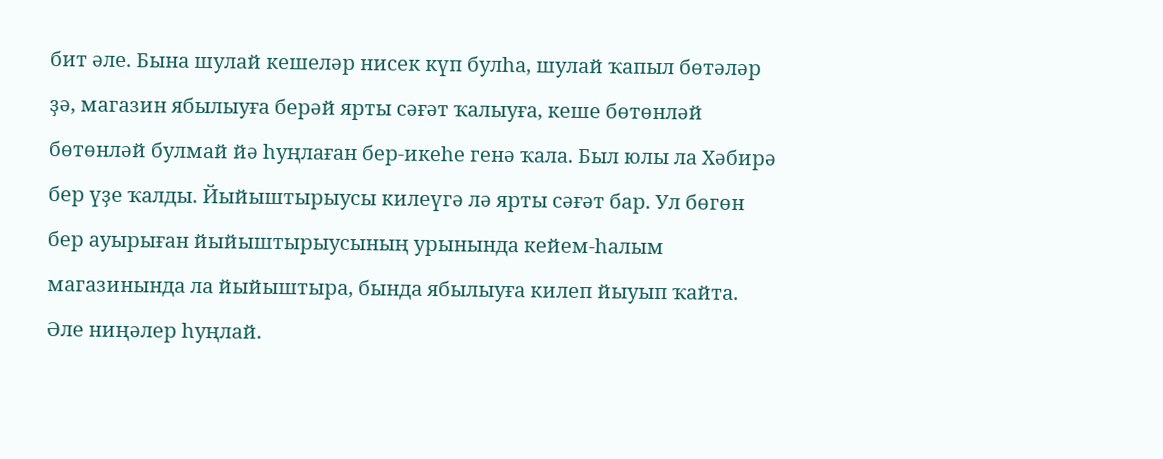бит әле. Бына шулай кешеләр нисек күп булһа, шулай ҡапыл бөтәләр ҙә, магазин ябылыуға берәй ярты сәғәт ҡалыуға, кеше бөтөнләй бөтөнләй булмай йә һуңлаған бер-икеһе генә ҡала. Был юлы ла Хәбирә бер үҙе ҡалды. Йыйыштырыусы килеүгә лә ярты сәғәт бар. Ул бөгөн бер ауырыған йыйыштырыусының урынында кейем-һалым магазинында ла йыйыштыра, бында ябылыуға килеп йыуып ҡайта. Әле ниңәлер һуңлай.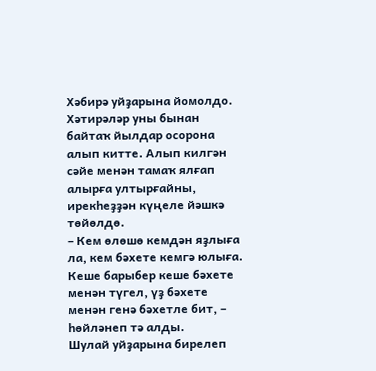Хәбирә уйҙарына йомолдо. Хәтирәләр уны бынан байтаҡ йылдар осорона алып китте. Алып килгән сәйе менән тамаҡ ялғап алырға ултырғайны, ирекһеҙҙән күңеле йәшкә төйөлдө.
– Кем өлөшө кемдән яҙлыға ла, кем бәхете кемгә юлыға. Кеше барыбер кеше бәхете менән түгел, үҙ бәхете менән генә бәхетле бит, – һөйләнеп тә алды.
Шулай уйҙарына бирелеп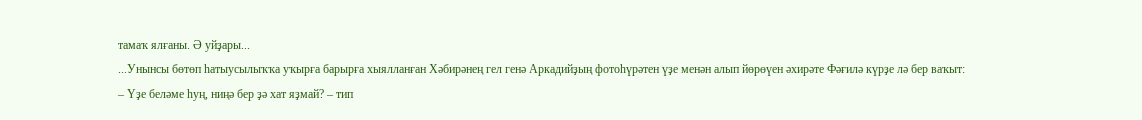тамаҡ ялғаны. Ә уйҙары...
...Унынсы бөтөп һатыусылыҡҡа уҡырға барырға хыялланған Хәбирәнең гел генә Аркадийҙың фотоһүрәтен үҙе менән алып йөрөүен әхирәте Фәғилә күрҙе лә бер ваҡыт:
– Үҙе беләме һуң, ниңә бер ҙә хат яҙмай? – тип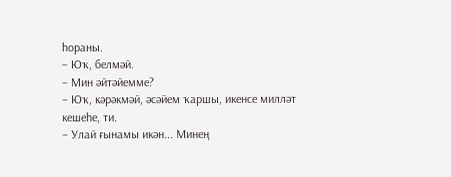һораны.
– Юҡ, белмәй.
– Мин әйтәйемме?
– Юҡ, кәрәкмәй, әсәйем ҡаршы, икенсе милләт кешеһе, ти.
– Улай ғынамы икән... Минең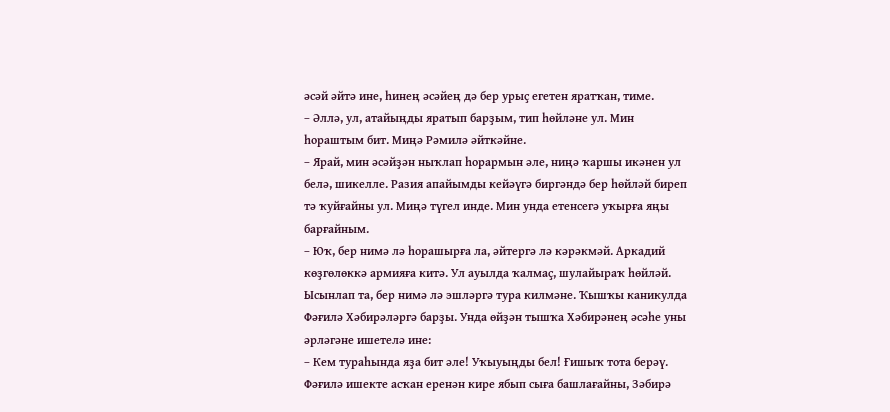әсәй әйтә ине, һинең әсәйең дә бер урыҫ егетен яратҡан, тиме.
– Әллә, ул, атайыңды яратып барҙым, тип һөйләне ул. Мин һораштым бит. Миңә Рәмилә әйткәйне.
– Ярай, мин әсәйҙән ныҡлап һорармын әле, ниңә ҡаршы икәнен ул белә, шикелле. Разия апайымды кейәүгә биргәндә бер һөйләй биреп тә ҡуйғайны ул. Миңә түгел инде. Мин унда етенсегә уҡырға яңы барғайным.
– Юҡ, бер нимә лә һорашырға ла, әйтергә лә кәрәкмәй. Аркадий көҙгөлөккә армияға китә. Ул ауылда ҡалмаҫ, шулайыраҡ һөйләй.
Ысынлап та, бер нимә лә эшләргә тура килмәне. Ҡышҡы каникулда Фәғилә Хәбирәләргә барҙы. Унда өйҙән тышҡа Хәбирәнең әсәһе уны әрләгәне ишетелә ине:
– Кем тураһында яҙа бит әле! Уҡыуыңды бел! Ғишыҡ тота берәү.
Фәғилә ишекте асҡан еренән кире ябып сыға башлағайны, Зәбирә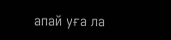апай уға ла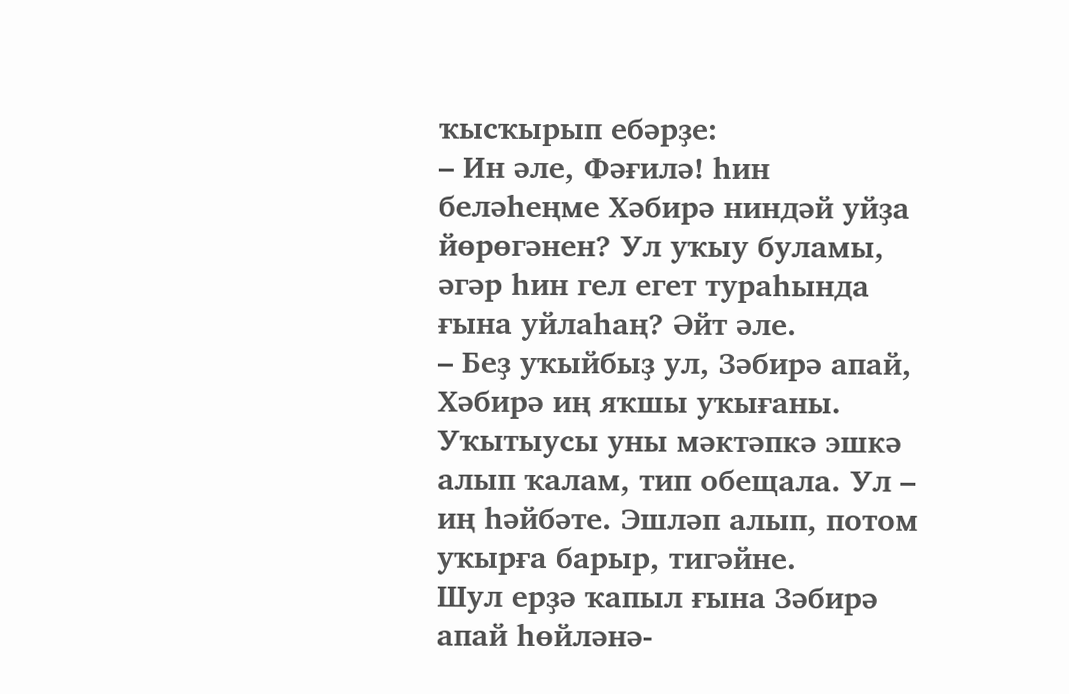ҡысҡырып ебәрҙе:
– Ин әле, Фәғилә! һин беләһеңме Хәбирә ниндәй уйҙа йөрөгәнен? Ул уҡыу буламы, әгәр һин гел егет тураһында ғына уйлаһаң? Әйт әле.
– Беҙ уҡыйбыҙ ул, Зәбирә апай, Хәбирә иң яҡшы уҡығаны. Уҡытыусы уны мәктәпкә эшкә алып ҡалам, тип обещала. Ул – иң һәйбәте. Эшләп алып, потом уҡырға барыр, тигәйне.
Шул ерҙә ҡапыл ғына Зәбирә апай һөйләнә-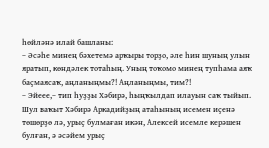һөйләнә илай башланы:
– Әсәһе минең бәхетемә арҡыры торҙо, әле һин шуның улын яратып, көндәлек тотаһың. Уның тоҡомо минең тупһама аяҡ баҫмаясаҡ, аңланыңмы?! Аңланыңмы, тим?!
– Эйеее,– тип һуҙҙы Хәбирә, һыңҡылдап илауын саҡ тыйып.
Шул ваҡыт Хәбирә Аркадийҙың атаһының исемен иҫенә төшөрҙө лә, урыҫ булмаған икән, Алексей исемле керәшен булған, ә әсәйем урыҫ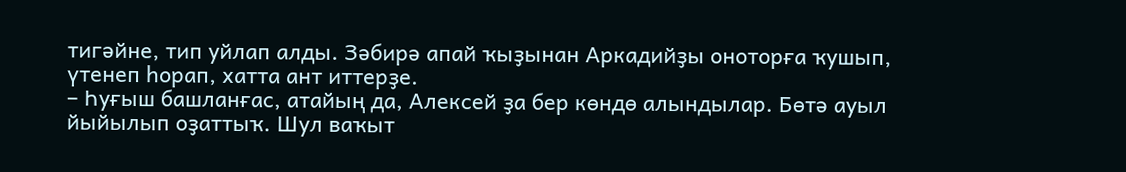тигәйне, тип уйлап алды. Зәбирә апай ҡыҙынан Аркадийҙы оноторға ҡушып, үтенеп һорап, хатта ант иттерҙе.
– Һуғыш башланғас, атайың да, Алексей ҙа бер көндө алындылар. Бөтә ауыл йыйылып оҙаттыҡ. Шул ваҡыт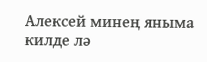Алексей минең яныма килде лә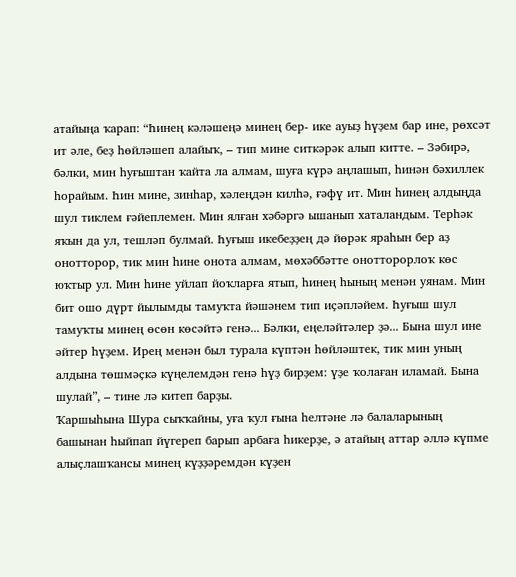атайыңа ҡарап: “Һинең кәләшеңә минең бер- ике ауыҙ һүҙем бар ине, рөхсәт ит әле, беҙ һөйләшеп алайыҡ, – тип мине ситкәрәк алып китте. – Зәбирә, бәлки, мин һуғыштан ҡайта ла алмам, шуға күрә аңлашып, һинән бәхиллек һорайым. Һин мине, зинһар, хәлеңдән килһә, ғәфү ит. Мин һинең алдыңда шул тиклем ғәйеплемен. Мин ялған хәбәргә ышанып хаталандым. Терһәк яҡын да ул, тешләп булмай. Һуғыш икебеҙҙең дә йөрәк яраһын бер аҙ онотторор, тик мин һине онота алмам, мөхәббәтте онотторорлоҡ көс юҡтыр ул. Мин һине уйлап йоҡларға ятып, һинең һының менән уянам. Мин бит ошо дүрт йылымды тамуҡта йәшәнем тип иҫәпләйем. Һуғыш шул тамуҡты минең өсөн көсәйтә генә... Бәлки, еңеләйтәлер ҙә... Бына шул ине әйтер һүҙем. Ирең менән был турала күптән һөйләштек, тик мин уның алдына төшмәҫкә күңелемдән генә һүҙ бирҙем: үҙе ҡолаған иламай. Бына шулай”, – тине лә китеп барҙы.
Ҡаршыһына Шура сыҡҡайны, уға ҡул ғына һелтәне лә балаларының башынан һыйпап йүгереп барып арбаға һикерҙе, ә атайың аттар әллә күпме алыҫлашҡансы минең күҙҙәремдән күҙен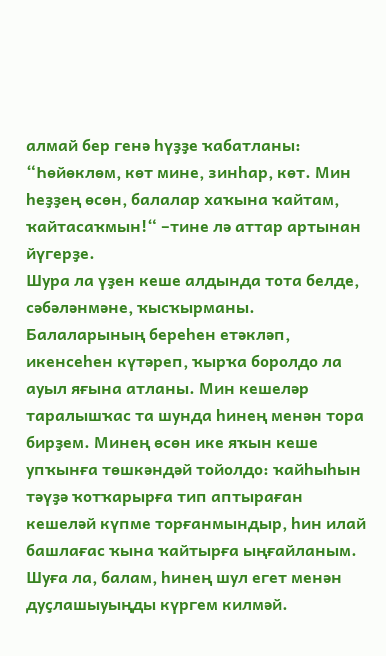алмай бер генә һүҙҙе ҡабатланы: “Һөйөклөм, көт мине, зинһар, көт. Мин һеҙҙең өсөн, балалар хаҡына ҡайтам, ҡайтасаҡмын!“ –тине лә аттар артынан йүгерҙе.
Шура ла үҙен кеше алдында тота белде, сәбәләнмәне, ҡысҡырманы. Балаларының береһен етәкләп, икенсеһен күтәреп, ҡырҡа боролдо ла ауыл яғына атланы. Мин кешеләр таралышҡас та шунда һинең менән тора бирҙем. Минең өсөн ике яҡын кеше упҡынға төшкәндәй тойолдо: ҡайһыһын тәүҙә ҡотҡарырға тип аптыраған кешеләй күпме торғанмындыр, һин илай башлағас ҡына ҡайтырға ыңғайланым. Шуға ла, балам, һинең шул егет менән дуҫлашыуыңды күргем килмәй.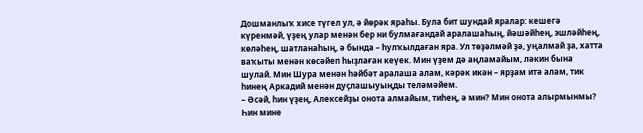Дошманлыҡ хисе түгел ул, ә йөрәк яраһы. Була бит шундай яралар: кешегә күренмәй, үҙең улар менән бер ни булмағандай аралашаһың, йәшәйһең, эшләйһең, көләһең, шатланаһың, ә бында – һулҡылдаған яра. Ул төҙәлмәй ҙә, уңалмай ҙа, хатта ваҡыты менән көсәйеп һыҙлаған кеүек. Мин үҙем дә аңламайым, ләкин бына шулай. Мин Шура менән һәйбәт аралаша алам, кәрәк икән – ярҙам итә алам, тик һинең Аркадий менән дуҫлашыуыңды теләмәйем.
– Әсәй, һин үҙең, Алексейҙы онота алмайым, тиһең, ә мин? Мин онота алырмынмы? Һин мине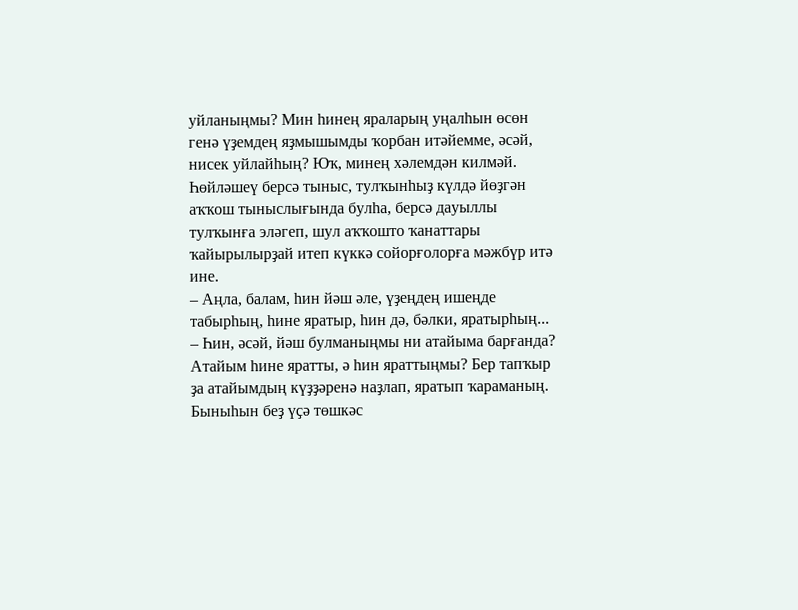уйланыңмы? Мин һинең яраларың уңалһын өсөн генә үҙемдең яҙмышымды ҡорбан итәйемме, әсәй, нисек уйлайһың? Юҡ, минең хәлемдән килмәй.
Һөйләшеү берсә тыныс, тулҡынһыҙ күлдә йөҙгән аҡҡош тыныслығында булһа, берсә дауыллы тулҡынға эләгеп, шул аҡҡошто ҡанаттары ҡайырылырҙай итеп күккә сойорғолорға мәжбүр итә ине.
– Аңла, балам, һин йәш әле, үҙеңдең ишеңде табырһың, һине яратыр, һин дә, бәлки, яратырһың...
– Һин, әсәй, йәш булманыңмы ни атайыма барғанда? Атайым һине яратты, ә һин яраттыңмы? Бер тапҡыр ҙа атайымдың күҙҙәренә наҙлап, яратып ҡараманың. Быныһын беҙ үҫә төшкәс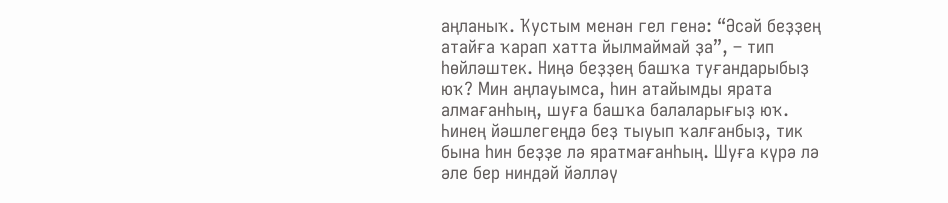аңланыҡ. Ҡустым менән гел генә: “Әсәй беҙҙең атайға ҡарап хатта йылмаймай ҙа”, – тип һөйләштек. Ниңә беҙҙең башҡа туғандарыбыҙ юҡ? Мин аңлауымса, һин атайымды ярата алмағанһың, шуға башҡа балаларығыҙ юҡ. Һинең йәшлегеңдә беҙ тыуып ҡалғанбыҙ, тик бына һин беҙҙе лә яратмағанһың. Шуға күрә лә әле бер ниндәй йәлләү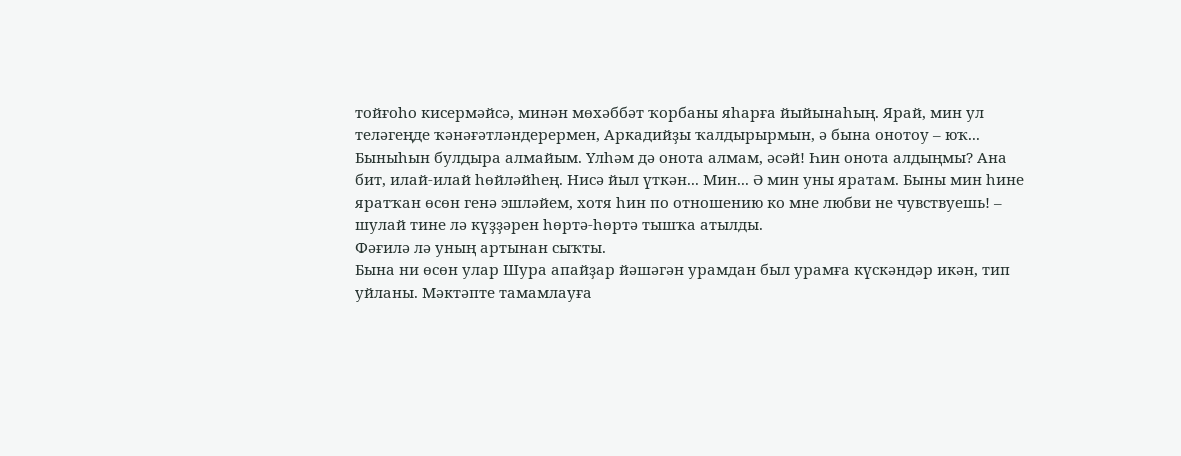тойғоһо кисермәйсә, минән мөхәббәт ҡорбаны яһарға йыйынаһың. Ярай, мин ул теләгеңде ҡәнәғәтләндерермен, Аркадийҙы ҡалдырырмын, ә бына онотоу – юҡ... Быныһын булдыра алмайым. Үлһәм дә онота алмам, әсәй! Һин онота алдыңмы? Ана бит, илай-илай һөйләйһең. Нисә йыл үткән... Мин... Ә мин уны яратам. Быны мин һине яратҡан өсөн генә эшләйем, хотя һин по отношению ко мне любви не чувствуешь! – шулай тине лә күҙҙәрен һөртә-һөртә тышҡа атылды.
Фәғилә лә уның артынан сыҡты.
Бына ни өсөн улар Шура апайҙар йәшәгән урамдан был урамға күскәндәр икән, тип уйланы. Мәктәпте тамамлауға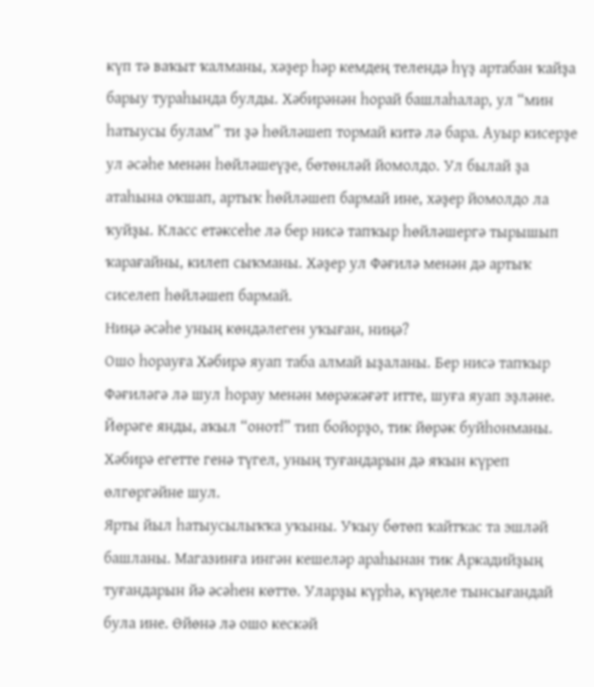күп тә ваҡыт ҡалманы, хәҙер һәр кемдең телендә һүҙ артабан ҡайҙа барыу тураһында булды. Хәбирәнән һорай башлаһалар, ул “мин һатыусы булам” ти ҙә һөйләшеп тормай китә лә бара. Ауыр кисерҙе ул әсәһе менән һөйләшеүҙе, бөтөнләй йомолдо. Ул былай ҙа атаһына оҡшап, артыҡ һөйләшеп бармай ине, хәҙер йомолдо ла ҡуйҙы. Класс етәксеһе лә бер нисә тапҡыр һөйләшергә тырышып ҡарағайны, килеп сыҡманы. Хәҙер ул Фәғилә менән дә артыҡ сиселеп һөйләшеп бармай.
Ниңә әсәһе уның көндәлеген уҡыған, ниңә?
Ошо һорауға Хәбирә яуап таба алмай ыҙаланы. Бер нисә тапҡыр Фәғиләгә лә шул һорау менән мөрәжәғәт итте, шуға яуап эҙләне. Йөрәге янды, аҡыл “онот!” тип бойорҙо, тик йөрәк буйһонманы. Хәбирә егетте генә түгел, уның туғандарын дә яҡын күреп өлгөргәйне шул.
Ярты йыл һатыусылыҡҡа уҡыны. Уҡыу бөтөп ҡайтҡас та эшләй башланы. Магазинға ингән кешеләр араһынан тик Аркадийҙың туғандарын йә әсәһен көттө. Уларҙы күрһә, күңеле тынсығандай була ине. Өйөнә лә ошо кескәй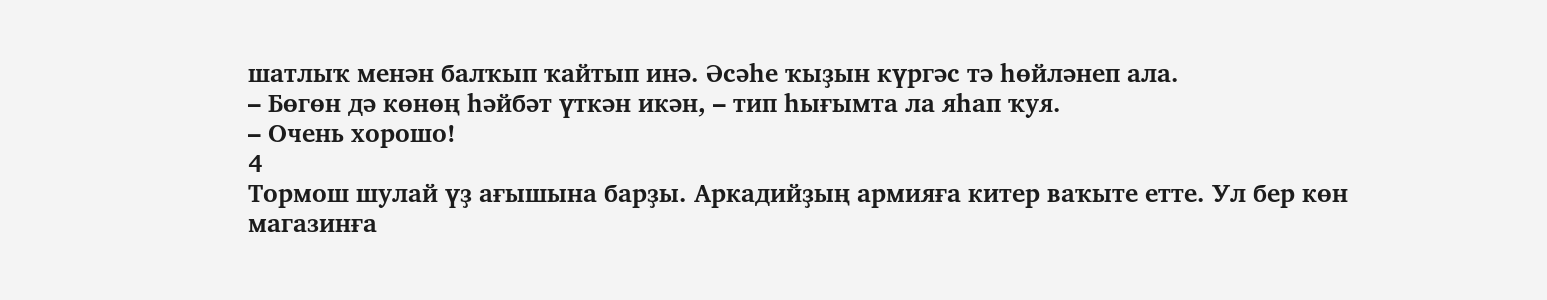шатлыҡ менән балҡып ҡайтып инә. Әсәһе ҡыҙын күргәс тә һөйләнеп ала.
– Бөгөн дә көнөң һәйбәт үткән икән, – тип һығымта ла яһап ҡуя.
– Очень хорошо!
4
Тормош шулай үҙ ағышына барҙы. Аркадийҙың армияға китер ваҡыте етте. Ул бер көн магазинға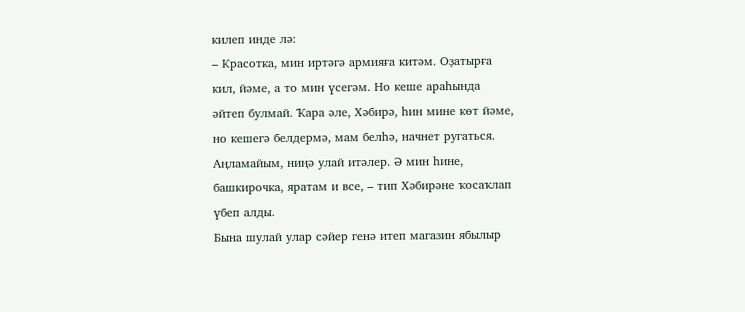килеп инде лә:
– Красотка, мин иртәгә армияға китәм. Оҙатырға кил, йәме, а то мин үсегәм. Но кеше араһында әйтеп булмай. Ҡара әле, Хәбирә, һин мине көт йәме, но кешегә белдермә, мам белһә, начнет ругаться. Аңламайым, ниңә улай итәлер. Ә мин һине, башкирочка, яратам и все, – тип Хәбирәне ҡосаҡлап үбеп алды.
Бына шулай улар сәйер генә итеп магазин ябылыр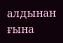алдынан ғына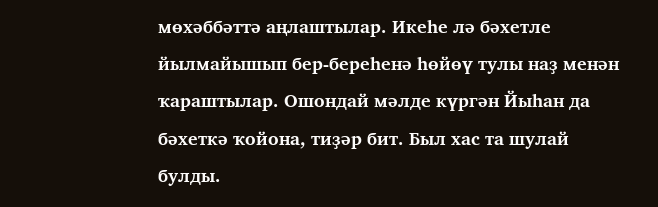мөхәббәттә аңлаштылар. Икеһе лә бәхетле йылмайышып бер-береһенә һөйөү тулы наҙ менән ҡараштылар. Ошондай мәлде күргән Йыһан да бәхеткә ҡойона, тиҙәр бит. Был хас та шулай булды.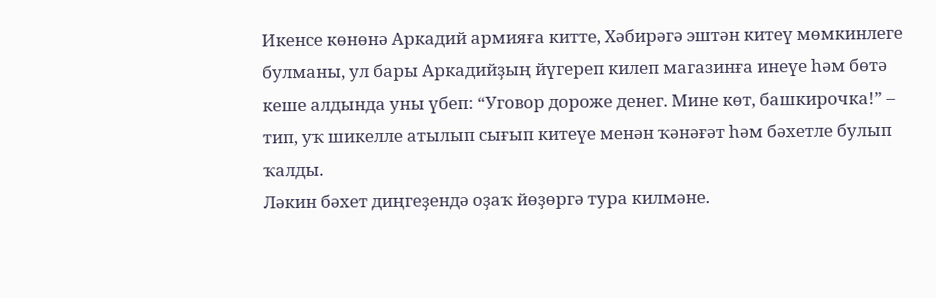Икенсе көнөнә Аркадий армияға китте, Хәбирәгә эштән китеү мөмкинлеге булманы, ул бары Аркадийҙың йүгереп килеп магазинға инеүе һәм бөтә кеше алдында уны үбеп: “Уговор дороже денег. Мине көт, башкирочка!” – тип, уҡ шикелле атылып сығып китеүе менән ҡәнәғәт һәм бәхетле булып ҡалды.
Ләкин бәхет диңгеҙендә оҙаҡ йөҙөргә тура килмәне.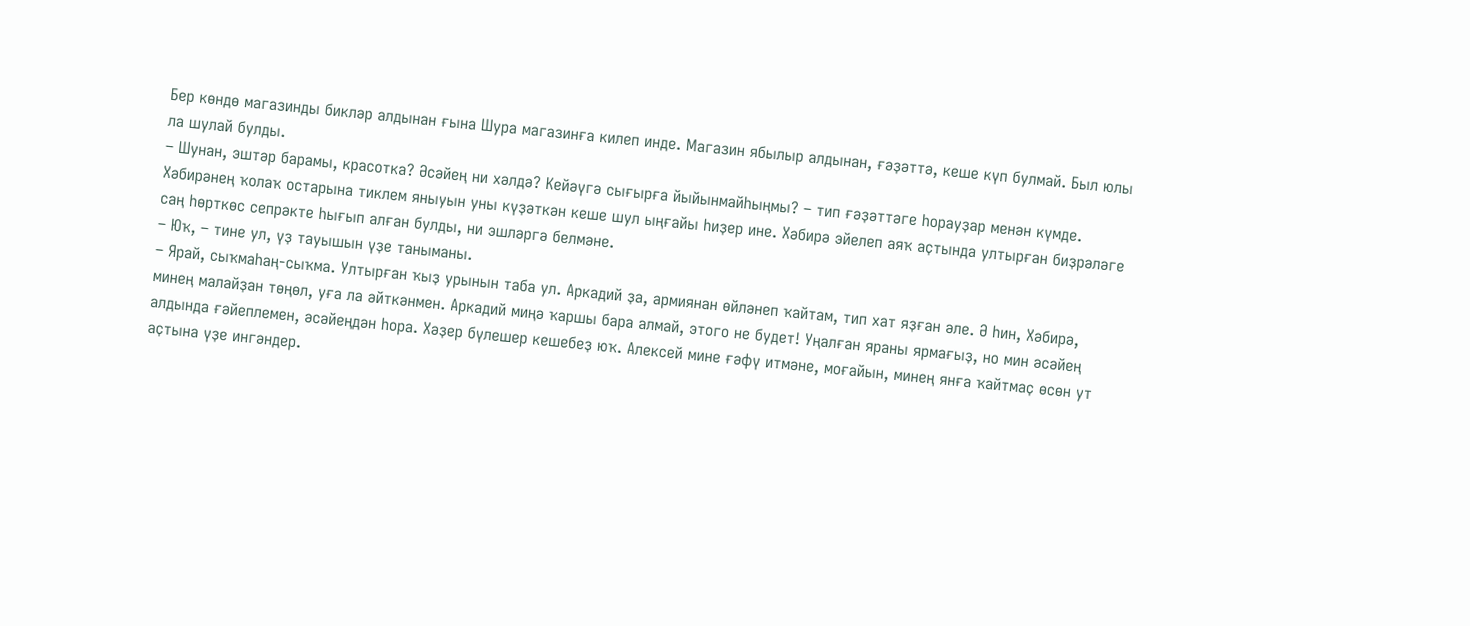Бер көндө магазинды бикләр алдынан ғына Шура магазинға килеп инде. Магазин ябылыр алдынан, ғәҙәттә, кеше күп булмай. Был юлы ла шулай булды.
– Шунан, эштәр барамы, красотка? Әсәйең ни хәлдә? Кейәүгә сығырға йыйынмайһыңмы? – тип ғәҙәттәге һорауҙар менән күмде.
Хәбирәнең ҡолаҡ остарына тиклем яныуын уны күҙәткән кеше шул ыңғайы һиҙер ине. Хәбирә эйелеп аяҡ аҫтында ултырған биҙрәләге саң һөрткөс сепрәкте һығып алған булды, ни эшләргә белмәне.
– Юҡ, – тине ул, үҙ тауышын үҙе таныманы.
– Ярай, сыҡмаһаң-сыҡма. Ултырған ҡыҙ урынын таба ул. Аркадий ҙа, армиянан өйләнеп ҡайтам, тип хат яҙған әле. Ә һин, Хәбирә, минең малайҙан төңөл, уға ла әйткәнмен. Аркадий миңә ҡаршы бара алмай, этого не будет! Уңалған яраны ярмағыҙ, но мин әсәйең алдында ғәйеплемен, әсәйеңдән һора. Хәҙер бүлешер кешебеҙ юҡ. Алексей мине ғәфү итмәне, моғайын, минең янға ҡайтмаҫ өсөн ут аҫтына үҙе ингәндер.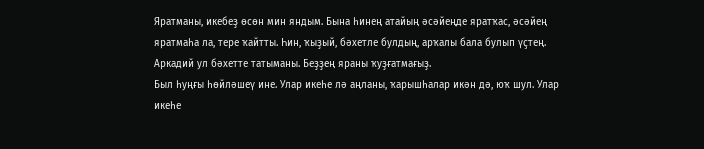Яратманы, икебеҙ өсөн мин яндым. Бына һинең атайың әсәйеңде яратҡас, әсәйең яратмаһа ла, тере ҡайтты. Һин, ҡыҙый, бәхетле булдың, арҡалы бала булып үҫтең. Аркадий ул бәхетте татыманы. Беҙҙең яраны ҡуҙғатмағыҙ.
Был һуңғы һөйләшеү ине. Улар икеһе лә аңланы, ҡарышһалар икән дә, юҡ шул. Улар икеһе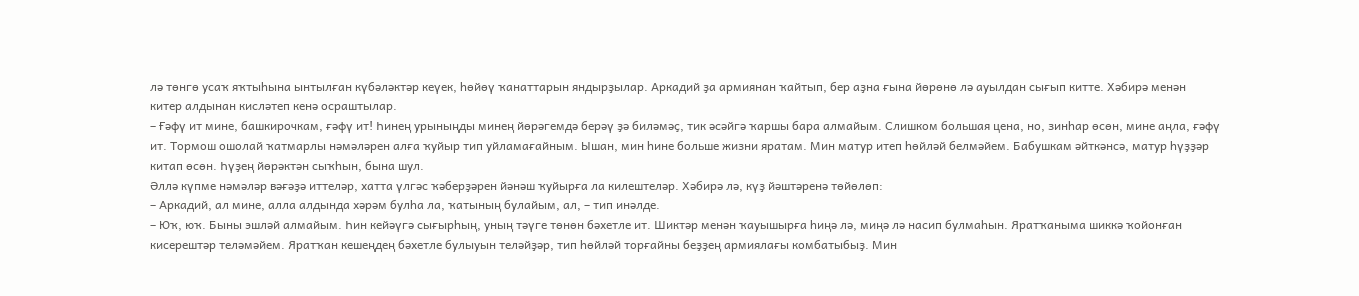лә төнгө усаҡ яҡтыһына ынтылған күбәләктәр кеүек, һөйөү ҡанаттарын яндырҙылар. Аркадий ҙа армиянан ҡайтып, бер аҙна ғына йөрөнө лә ауылдан сығып китте. Хәбирә менән китер алдынан кисләтеп кенә осраштылар.
– Ғәфү ит мине, башкирочкам, ғәфү ит! Һинең урыныңды минең йөрәгемдә берәү ҙә биләмәҫ, тик әсәйгә ҡаршы бара алмайым. Слишком большая цена, но, зинһар өсөн, мине аңла, ғәфү ит. Тормош ошолай ҡатмарлы нәмәләрен алға ҡуйыр тип уйламағайным. Ышан, мин һине больше жизни яратам. Мин матур итеп һөйләй белмәйем. Бабушкам әйткәнсә, матур һүҙҙәр китап өсөн. Һүҙең йөрәктән сыҡһын, бына шул.
Әллә күпме нәмәләр вәғәҙә иттеләр, хатта үлгәс ҡәберҙәрен йәнәш ҡуйырға ла килештеләр. Хәбирә лә, күҙ йәштәренә төйөлөп:
– Аркадий, ал мине, алла алдында хәрәм булһа ла, ҡатының булайым, ал, – тип инәлде.
– Юҡ, юҡ. Быны эшләй алмайым. Һин кейәүгә сығырһың, уның тәүге төнөн бәхетле ит. Шиктәр менән ҡауышырға һиңә лә, миңә лә насип булмаһын. Яратҡаныма шиккә ҡойонған кисерештәр теләмәйем. Яратҡан кешеңдең бәхетле булыуын теләйҙәр, тип һөйләй торғайны беҙҙең армиялағы комбатыбыҙ. Мин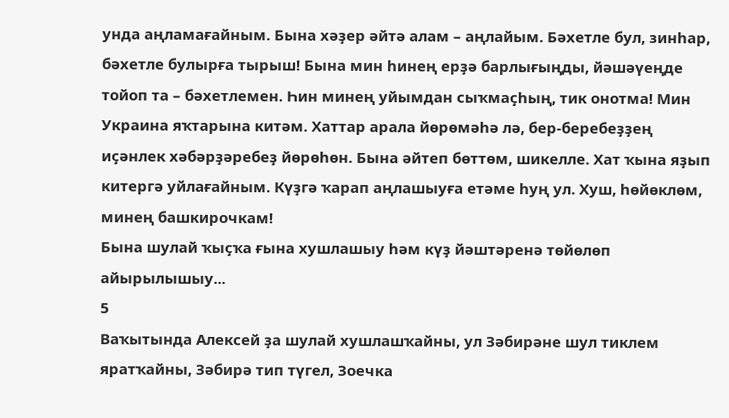унда аңламағайным. Бына хәҙер әйтә алам – аңлайым. Бәхетле бул, зинһар, бәхетле булырға тырыш! Бына мин һинең ерҙә барлығыңды, йәшәүеңде тойоп та – бәхетлемен. Һин минең уйымдан сыҡмаҫһың, тик онотма! Мин Украина яҡтарына китәм. Хаттар арала йөрөмәһә лә, бер-беребеҙҙең иҫәнлек хәбәрҙәребеҙ йөрөһөн. Бына әйтеп бөттөм, шикелле. Хат ҡына яҙып китергә уйлағайным. Күҙгә ҡарап аңлашыуға етәме һуң ул. Хуш, һөйөклөм, минең башкирочкам!
Бына шулай ҡыҫҡа ғына хушлашыу һәм күҙ йәштәренә төйөлөп айырылышыу...
5
Ваҡытында Алексей ҙа шулай хушлашҡайны, ул Зәбирәне шул тиклем яратҡайны, Зәбирә тип түгел, Зоечка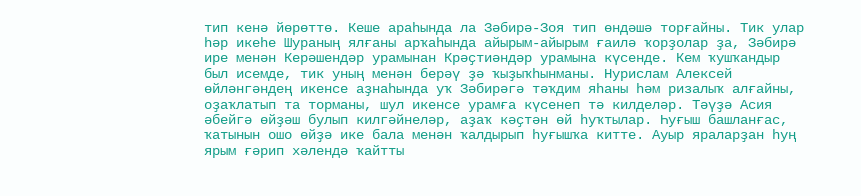тип кенә йөрөттө. Кеше араһында ла Зәбирә-Зоя тип өндәшә торғайны. Тик улар һәр икеһе Шураның ялғаны арҡаһында айырым-айырым ғаилә ҡорҙолар ҙа, Зәбирә ире менән Керәшендәр урамынан Крәҫтиәндәр урамына күсенде. Кем ҡушҡандыр был исемде, тик уның менән берәү ҙә ҡыҙыҡһынманы. Нурислам Алексей өйләнгәндең икенсе аҙнаһында уҡ Зәбирәгә тәҡдим яһаны һәм ризалыҡ алғайны, оҙаҡлатып та торманы, шул икенсе урамға күсенеп тә килделәр. Тәүҙә Асия әбейгә өйҙәш булып килгәйнеләр, аҙаҡ кәҫтән өй һуҡтылар. Һуғыш башланғас, ҡатынын ошо өйҙә ике бала менән ҡалдырып һуғышҡа китте. Ауыр яраларҙан һуң ярым ғәрип хәлендә ҡайтты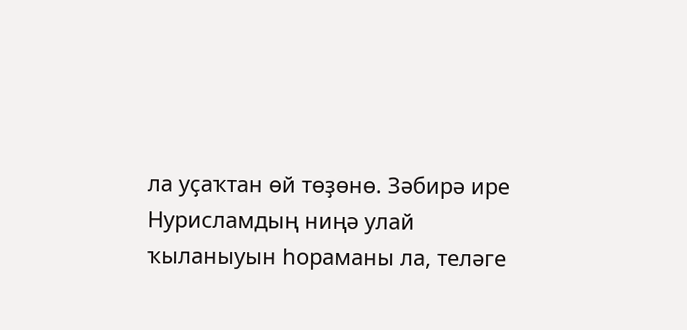ла уҫаҡтан өй төҙөнө. Зәбирә ире Нурисламдың ниңә улай ҡыланыуын һораманы ла, теләге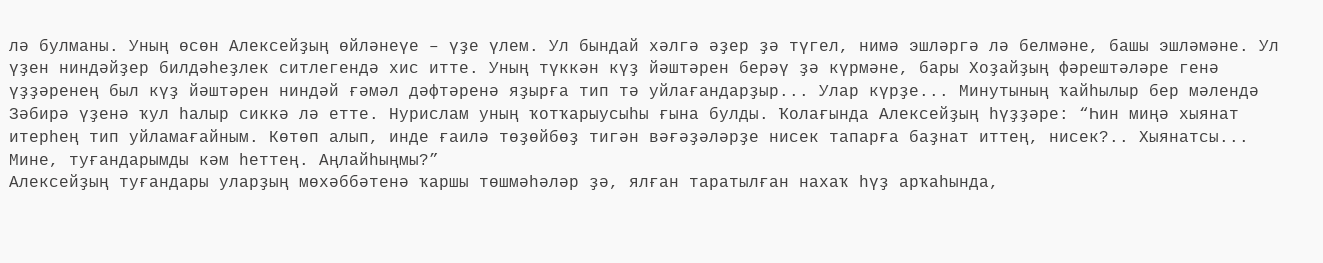лә булманы. Уның өсөн Алексейҙың өйләнеүе – үҙе үлем. Ул бындай хәлгә әҙер ҙә түгел, нимә эшләргә лә белмәне, башы эшләмәне. Ул үҙен ниндәйҙер билдәһеҙлек ситлегендә хис итте. Уның түккән күҙ йәштәрен берәү ҙә күрмәне, бары Хоҙайҙың фәрештәләре генә үҙҙәренең был күҙ йәштәрен ниндәй ғәмәл дәфтәренә яҙырға тип тә уйлағандарҙыр... Улар күрҙе... Минутының ҡайһылыр бер мәлендә Зәбирә үҙенә ҡул һалыр сиккә лә етте. Нурислам уның ҡотҡарыусыһы ғына булды. Ҡолағында Алексейҙың һүҙҙәре: “Һин миңә хыянат итерһең тип уйламағайным. Көтөп алып, инде ғаилә төҙөйбөҙ тигән вәғәҙәләрҙе нисек тапарға баҙнат иттең, нисек?.. Хыянатсы... Мине, туғандарымды кәм һеттең. Аңлайһыңмы?”
Алексейҙың туғандары уларҙың мөхәббәтенә ҡаршы төшмәһәләр ҙә, ялған таратылған нахаҡ һүҙ арҡаһында,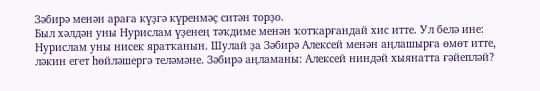Зәбирә менән араға күҙгә күренмәҫ ситән торҙо.
Был хәлдән уны Нурислам үҙенең тәҡдиме менән ҡотҡарғандай хис итте. Ул белә ине: Нурислам уны нисек яратҡанын. Шулай ҙа Зәбирә Алексей менән аңлашырға өмөт итте, ләкин егет һөйләшергә теләмәне. Зәбирә аңламаны: Алексей ниндәй хыянатта ғәйепләй?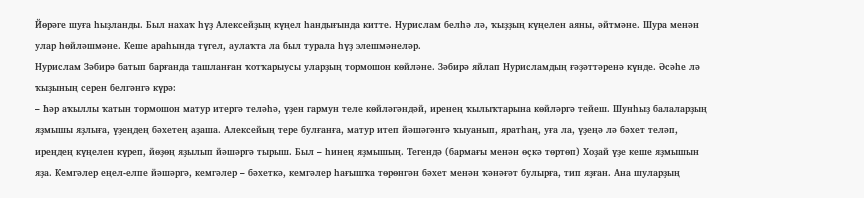Йөрәге шуға һыҙланды. Был нахаҡ һүҙ Алексейҙың күңел һандығында китте. Нурислам белһә лә, ҡыҙҙың күңелен аяны, әйтмәне. Шура менән улар һөйләшмәне. Кеше араһында түгел, аулаҡта ла был турала һүҙ элешмәнеләр.
Нурислам Зәбирә батып барғанда ташланған ҡотҡарыусы уларҙың тормошон көйләне. Зәбирә яйлап Нурисламдың ғәҙәттәренә күнде. Әсәһе лә ҡыҙының серен белгәнгә күрә:
– Һәр аҡыллы ҡатын тормошон матур итергә теләһә, үҙен гармун теле көйләгәндәй, иренең ҡылыҡтарына көйләргә тейеш. Шунһыҙ балаларҙың яҙмышы яҙлыға, үҙеңдең бәхетең аҙаша. Алексейың тере булғанға, матур итеп йәшәгәнгә ҡыуанып, яратһаң, уға ла, үҙеңә лә бәхет теләп, иреңдең күңелен күреп, йөҙөң яҙылып йәшәргә тырыш. Был – һинең яҙмышың. Тегендә (бармағы менән өҫкә төртөп) Хоҙай үҙе кеше яҙмышын яҙа. Кемгәлер еңел-елпе йәшәргә, кемгәлер – бәхеткә, кемгәлер һағышҡа төрөнгән бәхет менән ҡәнәғәт булырға, тип яҙған. Ана шуларҙың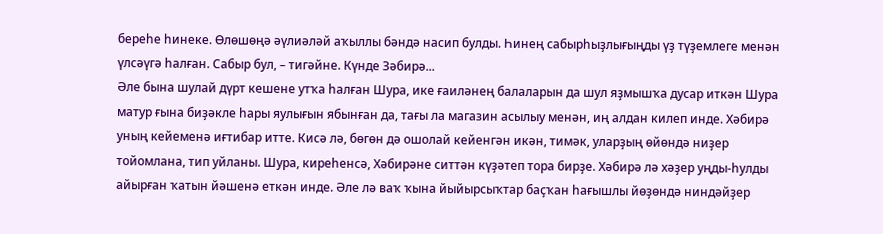береһе һинеке. Өлөшөңә әүлиәләй аҡыллы бәндә насип булды. Һинең сабырһыҙлығыңды үҙ түҙемлеге менән үлсәүгә һалған. Сабыр бул, – тигәйне. Күнде Зәбирә...
Әле бына шулай дүрт кешене утҡа һалған Шура, ике ғаиләнең балаларын да шул яҙмышҡа дусар иткән Шура матур ғына биҙәкле һары яулығын ябынған да, тағы ла магазин асылыу менән, иң алдан килеп инде. Хәбирә уның кейеменә иғтибар итте. Кисә лә, бөгөн дә ошолай кейенгән икән, тимәк, уларҙың өйөндә ниҙер тойомлана, тип уйланы. Шура, киреһенсә, Хәбирәне ситтән күҙәтеп тора бирҙе. Хәбирә лә хәҙер уңды-һулды айырған ҡатын йәшенә еткән инде. Әле лә ваҡ ҡына йыйырсыҡтар баҫҡан һағышлы йөҙөндә ниндәйҙер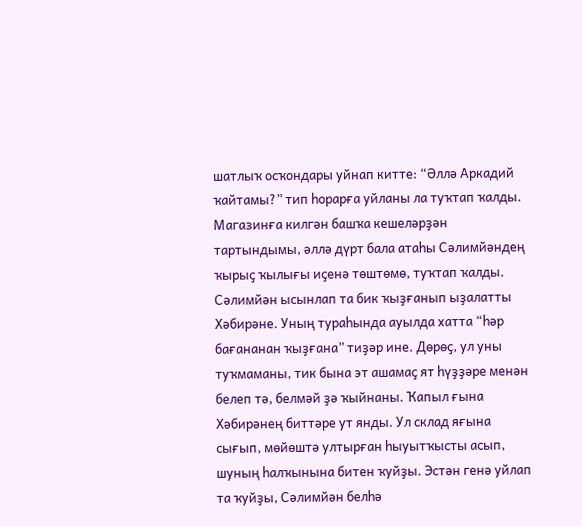шатлыҡ осҡондары уйнап китте: “Әллә Аркадий ҡайтамы?” тип һорарға уйланы ла туҡтап ҡалды. Магазинға килгән башҡа кешеләрҙән тартындымы, әллә дүрт бала атаһы Сәлимйәндең ҡырыҫ ҡылығы иҫенә төштөмө, туҡтап ҡалды. Сәлимйән ысынлап та бик ҡыҙғанып ыҙалатты Хәбирәне. Уның тураһында ауылда хатта “һәр бағананан ҡыҙғана” тиҙәр ине. Дөрөҫ, ул уны туҡмаманы, тик бына эт ашамаҫ ят һүҙҙәре менән белеп тә, белмәй ҙә ҡыйнаны. Ҡапыл ғына Хәбирәнең биттәре ут янды. Ул склад яғына сығып, мөйөштә ултырған һыуытҡысты асып, шуның һалҡынына битен ҡуйҙы. Эстән генә уйлап та ҡуйҙы, Сәлимйән белһә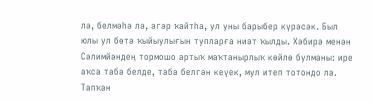лә, белмәһә лә, әгәр ҡайтһа, ул уны барыбер күрәсәк. Был юлы ул бөтә ҡыйыулығын тупларға ниәт ҡылды. Хәбирә менән Сәлимйәндең тормошо артыҡ маҡтанырлыҡ көйлө булманы: ире аҡса таба белде, таба белгән кеүек, мул итеп тотондо ла. Тапҡан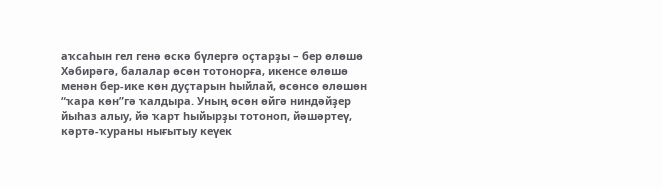аҡсаһын гел генә өскә бүлергә оҫтарҙы – бер өлөшө Хәбирәгә, балалар өсөн тотонорға, икенсе өлөшө менән бер-ике көн дуҫтарын һыйлай, өсөнсө өлөшөн “ҡара көн”гә ҡалдыра. Уның өсөн өйгә ниндәйҙер йыһаз алыу, йә ҡарт һыйырҙы тотоноп, йәшәртеү, кәртә-ҡураны нығытыу кеүек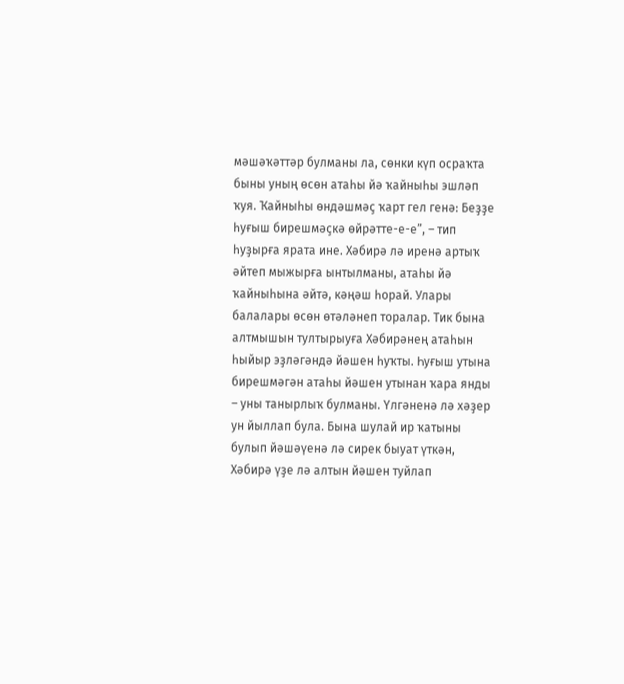мәшәҡәттәр булманы ла, сөнки күп осраҡта быны уның өсөн атаһы йә ҡайныһы эшләп ҡуя. Ҡайныһы өндәшмәҫ ҡарт гел генә: Беҙҙе һуғыш бирешмәҫкә өйрәтте-е-е”, – тип һуҙырға ярата ине. Хәбирә лә иренә артыҡ әйтеп мыжырға ынтылманы, атаһы йә ҡайныһына әйтә, кәңәш һорай. Улары балалары өсөн өтәләнеп торалар. Тик бына алтмышын тултырыуға Хәбирәнең атаһын һыйыр эҙләгәндә йәшен һуҡты. Һуғыш утына бирешмәгән атаһы йәшен утынан ҡара янды – уны танырлыҡ булманы. Үлгәненә лә хәҙер ун йыллап була. Бына шулай ир ҡатыны булып йәшәүенә лә сирек быуат үткән, Хәбирә үҙе лә алтын йәшен туйлап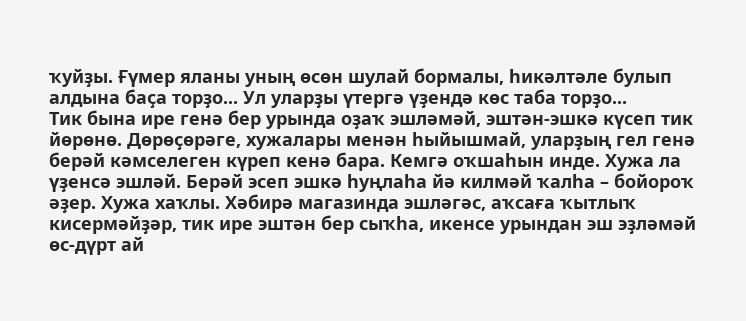ҡуйҙы. Ғүмер яланы уның өсөн шулай бормалы, һикәлтәле булып алдына баҫа торҙо... Ул уларҙы үтергә үҙендә көс таба торҙо...
Тик бына ире генә бер урында оҙаҡ эшләмәй, эштән-эшкә күсеп тик йөрөнө. Дөрөҫөрәге, хужалары менән һыйышмай, уларҙың гел генә берәй кәмселеген күреп кенә бара. Кемгә оҡшаһын инде. Хужа ла үҙенсә эшләй. Берәй эсеп эшкә һуңлаһа йә килмәй ҡалһа – бойороҡ әҙер. Хужа хаҡлы. Хәбирә магазинда эшләгәс, аҡсаға ҡытлыҡ кисермәйҙәр, тик ире эштән бер сыҡһа, икенсе урындан эш эҙләмәй өс-дүрт ай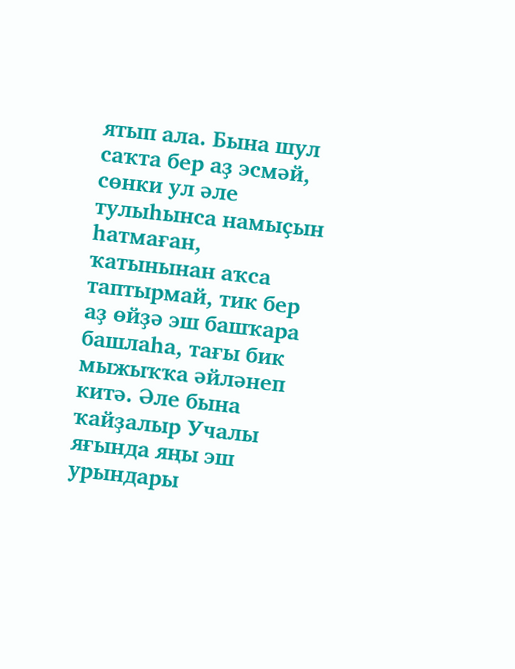ятып ала. Бына шул саҡта бер аҙ эсмәй, сөнки ул әле тулыһынса намыҫын һатмаған, ҡатынынан аҡса таптырмай, тик бер аҙ өйҙә эш башҡара башлаһа, тағы бик мыжыҡҡа әйләнеп китә. Әле бына ҡайҙалыр Учалы яғында яңы эш урындары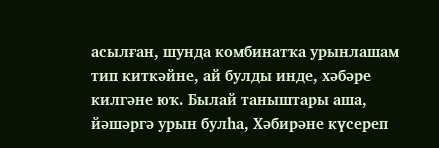асылған, шунда комбинатҡа урынлашам тип киткәйне, ай булды инде, хәбәре килгәне юҡ. Былай таныштары аша, йәшәргә урын булһа, Хәбирәне күсереп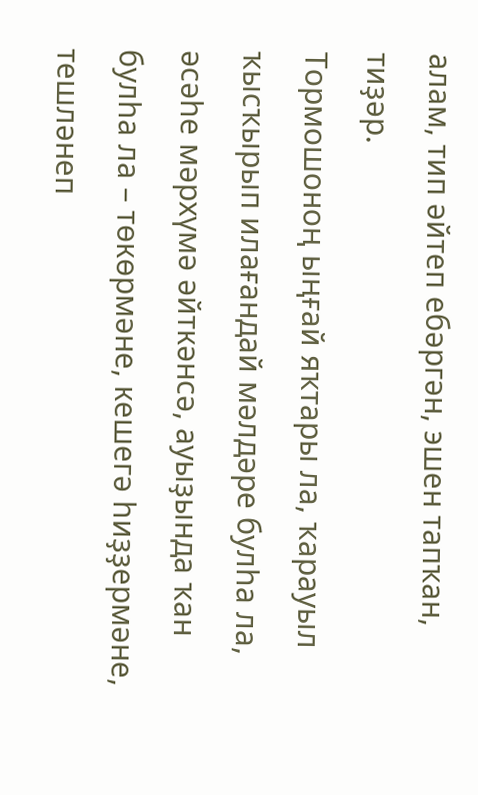алам, тип әйтеп ебәргән, эшен тапҡан, тиҙәр.
Тормошоноң ыңғай яҡтары ла, ҡарауыл ҡысҡырып илағандай мәлдәре булһа ла, әсәһе мәрхүмә әйткәнсә, ауыҙында ҡан булһа ла – төкөрмәне, кешегә һиҙҙермәне, тешләнеп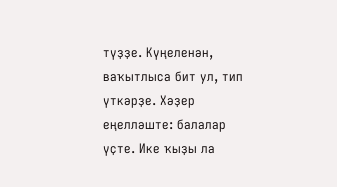түҙҙе. Күңеленән, ваҡытлыса бит ул, тип үткәрҙе. Хәҙер еңелләште: балалар үҫте. Ике ҡыҙы ла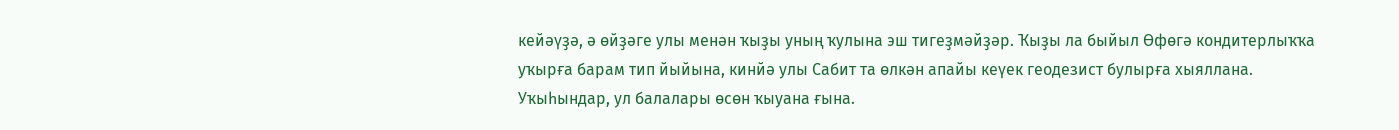кейәүҙә, ә өйҙәге улы менән ҡыҙы уның ҡулына эш тигеҙмәйҙәр. Ҡыҙы ла быйыл Өфөгә кондитерлыҡҡа уҡырға барам тип йыйына, кинйә улы Сабит та өлкән апайы кеүек геодезист булырға хыяллана. Уҡыһындар, ул балалары өсөн ҡыуана ғына.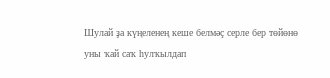Шулай ҙа күңеленең кеше белмәҫ серле бер төйөнө уны ҡай саҡ һулҡылдап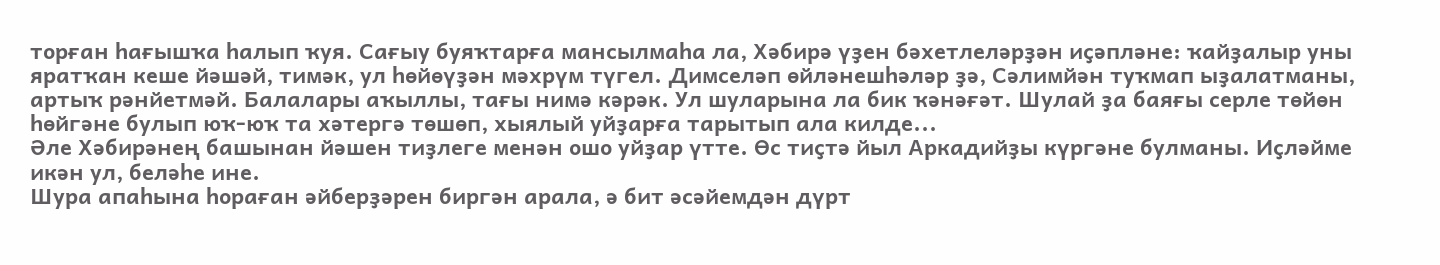торған һағышҡа һалып ҡуя. Сағыу буяҡтарға мансылмаһа ла, Хәбирә үҙен бәхетлеләрҙән иҫәпләне: ҡайҙалыр уны яратҡан кеше йәшәй, тимәк, ул һөйөүҙән мәхрүм түгел. Димселәп өйләнешһәләр ҙә, Сәлимйән туҡмап ыҙалатманы, артыҡ рәнйетмәй. Балалары аҡыллы, тағы нимә кәрәк. Ул шуларына ла бик ҡәнәғәт. Шулай ҙа баяғы серле төйөн һөйгәне булып юҡ-юҡ та хәтергә төшөп, хыялый уйҙарға тарытып ала килде...
Әле Хәбирәнең башынан йәшен тиҙлеге менән ошо уйҙар үтте. Өс тиҫтә йыл Аркадийҙы күргәне булманы. Иҫләйме икән ул, беләһе ине.
Шура апаһына һораған әйберҙәрен биргән арала, ә бит әсәйемдән дүрт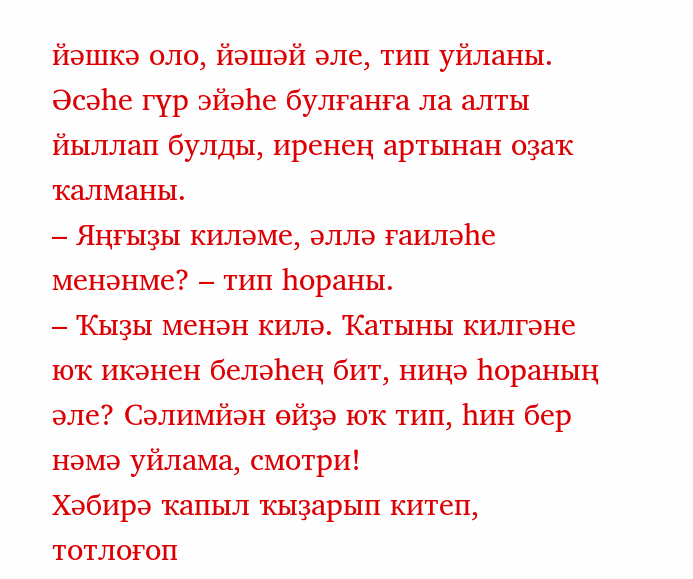йәшкә оло, йәшәй әле, тип уйланы. Әсәһе гүр эйәһе булғанға ла алты йыллап булды, иренең артынан оҙаҡ ҡалманы.
– Яңғыҙы киләме, әллә ғаиләһе менәнме? – тип һораны.
– Ҡыҙы менән килә. Ҡатыны килгәне юҡ икәнен беләһең бит, ниңә һораның әле? Сәлимйән өйҙә юҡ тип, һин бер нәмә уйлама, смотри!
Хәбирә ҡапыл ҡыҙарып китеп, тотлоғоп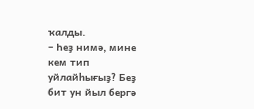ҡалды.
– Һеҙ нимә, мине кем тип уйлайһығыҙ? Беҙ бит ун йыл бергә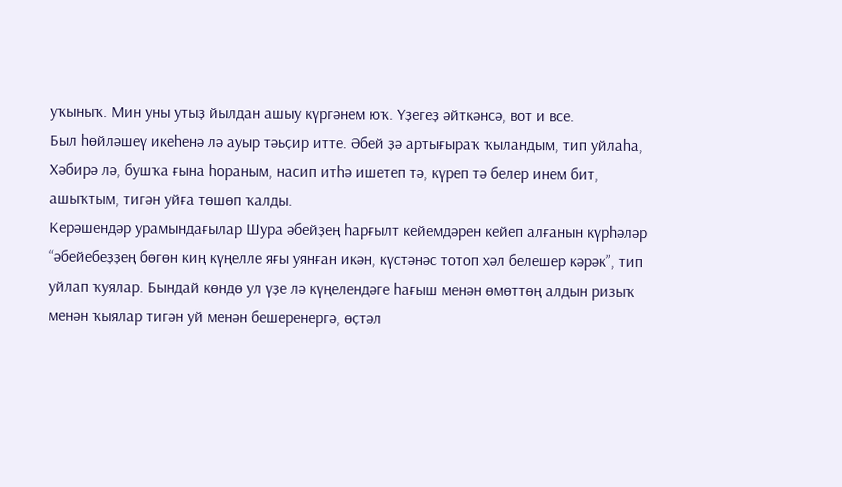уҡыныҡ. Мин уны утыҙ йылдан ашыу күргәнем юҡ. Үҙегеҙ әйткәнсә, вот и все.
Был һөйләшеү икеһенә лә ауыр тәьҫир итте. Әбей ҙә артығыраҡ ҡыландым, тип уйлаһа, Хәбирә лә, бушҡа ғына һораным, насип итһә ишетеп тә, күреп тә белер инем бит, ашыҡтым, тигән уйға төшөп ҡалды.
Керәшендәр урамындағылар Шура әбейҙең һарғылт кейемдәрен кейеп алғанын күрһәләр “әбейебеҙҙең бөгөн киң күңелле яғы уянған икән, күстәнәс тотоп хәл белешер кәрәк”, тип уйлап ҡуялар. Бындай көндө ул үҙе лә күңелендәге һағыш менән өмөттөң алдын ризыҡ менән ҡыялар тигән уй менән бешеренергә, өҫтәл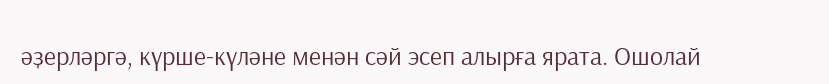әҙерләргә, күрше-күләне менән сәй эсеп алырға ярата. Ошолай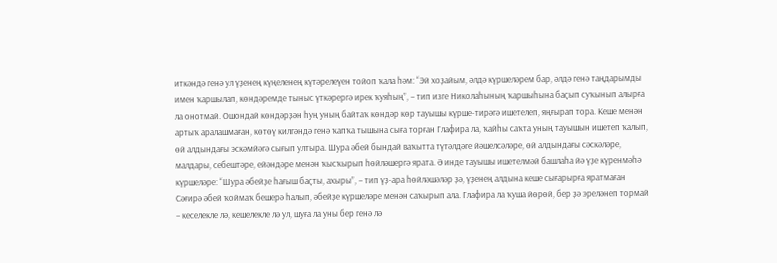иткәндә генә ул үҙенең күңеленең күтәрелеүен тойоп ҡала һәм: “Эй хоҙайым, әлдә күршеләрем бар, әлдә генә таңдарымды имен ҡаршылап, көндәремде тыныс үткәрергә ирек ҡуяһың”, – тип изге Николаһының ҡаршыһына баҫып суҡынып алырға ла онотмай. Ошондай көндәрҙән һуң уның байтаҡ көндәр көр тауышы күрше-тирәгә ишетелеп, яңғырап тора. Кеше менән артыҡ аралашмаған, көтөү килгәндә генә ҡапҡа тышына сыға торған Глафира ла, ҡайһы саҡта уның тауышын ишетеп ҡалып, өй алдындағы эскәмйәгә сығып ултыра. Шура әбей бындай ваҡытта түтәлдәге йәшелсәләре, өй алдындағы сәскәләре, малдары, себештәре, ейәндәре менән ҡысҡырып һөйләшергә ярата. Ә инде тауышы ишетелмәй башлаһа йә үҙе күренмәһә күршеләре: “Шура әбейҙе һағыш баҫты, ахыры”, – тип үҙ-ара һөйләшәләр ҙә, үҙенең алдына кеше сығарырға яратмаған Сәғирә әбей ҡоймаҡ бешерә һалып, әбейҙе күршеләре менән саҡырып ала. Глафира ла ҡуша йөрөй, бер ҙә эреләнеп тормай – кеселекле лә, кешелекле лә ул, шуға ла уны бер генә лә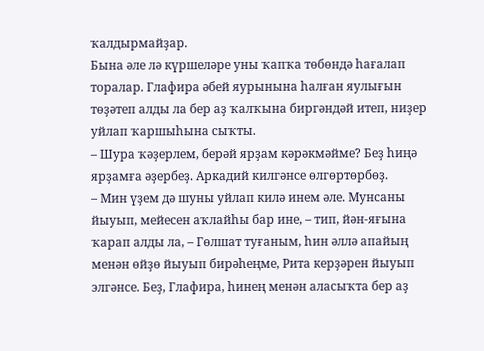ҡалдырмайҙар.
Бына әле лә күршеләре уны ҡапҡа төбөндә һағалап торалар. Глафира әбей яурынына һалған яулығын төҙәтеп алды ла бер аҙ ҡалҡына биргәндәй итеп, ниҙер уйлап ҡаршыһына сыҡты.
– Шура ҡәҙерлем, берәй ярҙам кәрәкмәйме? Беҙ һиңә ярҙамға әҙербеҙ. Аркадий килгәнсе өлгөртөрбөҙ.
– Мин үҙем дә шуны уйлап килә инем әле. Мунсаны йыуып, мейесен аҡлайһы бар ине, – тип, йән-яғына ҡарап алды ла, – Гөлшат туғаным, һин әллә апайың менән өйҙө йыуып бирәһеңме, Рита керҙәрен йыуып элгәнсе. Беҙ, Глафира, һинең менән аласыҡта бер аҙ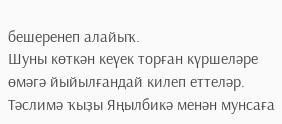бешеренеп алайыҡ.
Шуны көткән кеүек торған күршеләре өмәгә йыйылғандай килеп еттеләр. Тәслимә ҡыҙы Яңылбикә менән мунсаға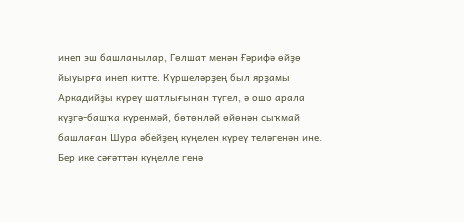инеп эш башланылар, Гөлшат менән Ғәрифә өйҙө йыуырға инеп китте. Күршеләрҙең был ярҙамы Аркадийҙы күреү шатлығынан түгел, ә ошо арала күҙгә-башҡа күренмәй, бөтөнләй өйөнән сыҡмай башлаған Шура әбейҙең күңелен күреү теләгенән ине. Бер ике сәғәттән күңелле генә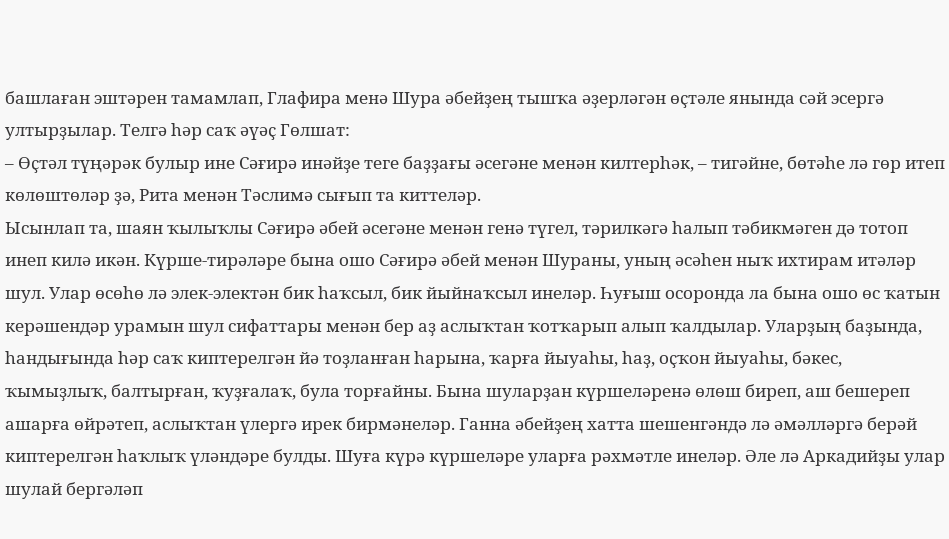башлаған эштәрен тамамлап, Глафира менә Шура әбейҙең тышҡа әҙерләгән өҫтәле янында сәй эсергә ултырҙылар. Телгә һәр саҡ әүәҫ Гөлшат:
– Өҫтәл түңәрәк булыр ине Сәғирә инәйҙе теге баҙҙағы әсегәне менән килтерһәк, – тигәйне, бөтәһе лә гөр итеп көлөштөләр ҙә, Рита менән Тәслимә сығып та киттеләр.
Ысынлап та, шаян ҡылыҡлы Сәғирә әбей әсегәне менән генә түгел, тәрилкәгә һалып тәбикмәген дә тотоп инеп килә икән. Күрше-тирәләре бына ошо Сәғирә әбей менән Шураны, уның әсәһен ныҡ ихтирам итәләр шул. Улар өсөһө лә элек-электән бик һаҡсыл, бик йыйнаҡсыл инеләр. Һуғыш осоронда ла бына ошо өс ҡатын керәшендәр урамын шул сифаттары менән бер аҙ аслыҡтан ҡотҡарып алып ҡалдылар. Уларҙың баҙында, һандығында һәр саҡ киптерелгән йә тоҙланған һарына, ҡарға йыуаһы, һаҙ, оҫҡон йыуаһы, бәкес, ҡымыҙлыҡ, балтырған, ҡуҙғалаҡ, була торғайны. Бына шуларҙан күршеләренә өлөш биреп, аш бешереп ашарға өйрәтеп, аслыҡтан үлергә ирек бирмәнеләр. Ганна әбейҙең хатта шешенгәндә лә әмәлләргә берәй киптерелгән һаҡлыҡ үләндәре булды. Шуға күрә күршеләре уларға рәхмәтле инеләр. Әле лә Аркадийҙы улар шулай бергәләп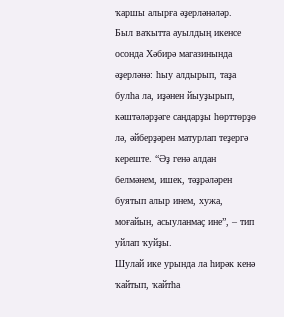ҡаршы алырға әҙерләнәләр.
Был ваҡытта ауылдың икенсе осонда Хәбирә магазинында әҙерләнә: һыу алдырып, таҙа булһа ла, иҙәнен йыуҙырып, кәштәләрҙәге саңдарҙы һөрттөрҙө лә, әйберҙәрен матурлап теҙергә кереште. “Әҙ генә алдан белмәнем, ишек, тәҙрәләрен буятып алыр инем, хужа, моғайын, асыуланмаҫ ине”, – тип уйлап ҡуйҙы.
Шулай ике урында ла һирәк кенә ҡайтып, ҡайтһа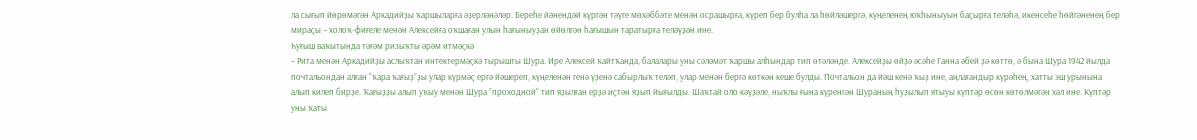ла сығып йөрөмәгән Аркадийҙы ҡаршыларға әҙерләнәләр. Береһе йәнендәй күргән тәүге мөхәббәте менән осрашырға, күреп бер булһа ла һөйләшергә, күңеленең юҡһыныуын баҫырға теләһә, икенсеһе һөйгәненең бер мираҫы – холоҡ-фиғеле менән Алексейға оҡшаған улын һағыныуҙан өйөлгән һағышын таратырға теләүҙән ине.
Һуғыш ваҡытында тәғәм ризыҡты әрәм итмәҫкә
– Рита менән Аркадийҙы аслыҡтан интектермәҫкә тырышты Шура. Ире Алексей ҡайтҡанда, балалары уны сәләмәт ҡаршы алһындар тип өтәләнде. Алексейҙы өйҙә әсәһе Ганна әбей ҙә көттө, ә бына Шура 1942 йылда почтальондан алған “ҡара ҡағыҙ”ҙы улар күрмәҫ ергә йәшереп, күңеленән генә үҙенә сабырлыҡ теләп, улар менән бергә көткән кеше булды. Почтальон да йәш кенә ҡыҙ ине, аңлағандыр күрәһең, хатты эш урынына алып килеп бирҙе. Ҡағыҙҙы алып уҡыу менән Шура ”проходной” тип яҙылған ерҙә иҫтән яҙып йығылды. Шаҡтай оло кәүҙәле, ныҡлы ғына күренгән Шураның һуҙылып ятыуы күптәр өсөн көтөлмәгән хәл ине. Күптәр уны ҡаты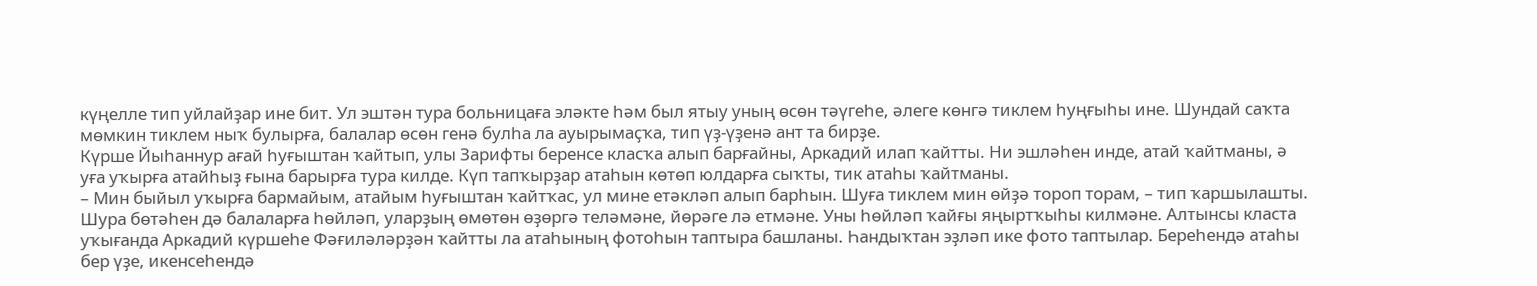күңелле тип уйлайҙар ине бит. Ул эштән тура больницаға эләкте һәм был ятыу уның өсөн тәүгеһе, әлеге көнгә тиклем һуңғыһы ине. Шундай саҡта мөмкин тиклем ныҡ булырға, балалар өсөн генә булһа ла ауырымаҫҡа, тип үҙ-үҙенә ант та бирҙе.
Күрше Йыһаннур ағай һуғыштан ҡайтып, улы Зарифты беренсе класҡа алып барғайны, Аркадий илап ҡайтты. Ни эшләһен инде, атай ҡайтманы, ә уға уҡырға атайһыҙ ғына барырға тура килде. Күп тапҡырҙар атаһын көтөп юлдарға сыҡты, тик атаһы ҡайтманы.
– Мин быйыл уҡырға бармайым, атайым һуғыштан ҡайтҡас, ул мине етәкләп алып барһын. Шуға тиклем мин өйҙә тороп торам, – тип ҡаршылашты.
Шура бөтәһен дә балаларға һөйләп, уларҙың өмөтөн өҙөргә теләмәне, йөрәге лә етмәне. Уны һөйләп ҡайғы яңыртҡыһы килмәне. Алтынсы класта уҡығанда Аркадий күршеһе Фәғиләләрҙән ҡайтты ла атаһының фотоһын таптыра башланы. Һандыҡтан эҙләп ике фото таптылар. Береһендә атаһы бер үҙе, икенсеһендә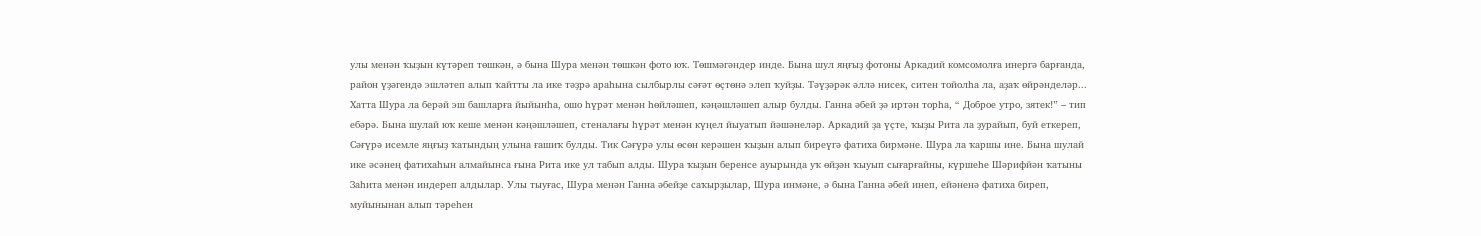улы менән ҡыҙын күтәреп төшкән, ә бына Шура менән төшкән фото юҡ. Төшмәгәндер инде. Бына шул яңғыҙ фотоны Аркадий комсомолға инергә барғанда, район үҙәгендә эшләтеп алып ҡайтты ла ике тәҙрә араһына сылбырлы сәғәт өҫтөнә элеп ҡуйҙы. Тәүҙәрәк әллә нисек, ситен тойолһа ла, аҙаҡ өйрәнделәр... Хатта Шура ла берәй эш башларға йыйынһа, ошо һүрәт менән һөйләшеп, кәңәшләшеп алыр булды. Ганна әбей ҙә иртән торһа, “ Доброе утро, зятек!” – тип ебәрә. Бына шулай юҡ кеше менән кәңәшләшеп, стеналағы һүрәт менән күңел йыуатып йәшәнеләр. Аркадий ҙа үҫте, ҡыҙы Рита ла ҙурайып, буй еткереп, Сәғүрә исемле яңғыҙ ҡатындың улына ғашиҡ булды. Тик Сәғүрә улы өсөн керәшен ҡыҙын алып биреүгә фатиха бирмәне. Шура ла ҡаршы ине. Бына шулай ике әсәнең фатихаһын алмайынса ғына Рита ике ул табып алды. Шура ҡыҙын беренсе ауырында уҡ өйҙән ҡыуып сығарғайны, күршеһе Шәрифйән ҡатыны Заһита менән индереп алдылар. Улы тыуғас, Шура менән Ганна әбейҙе саҡырҙылар, Шура инмәне, ә бына Ганна әбей инеп, ейәненә фатиха биреп, муйынынан алып тәреһен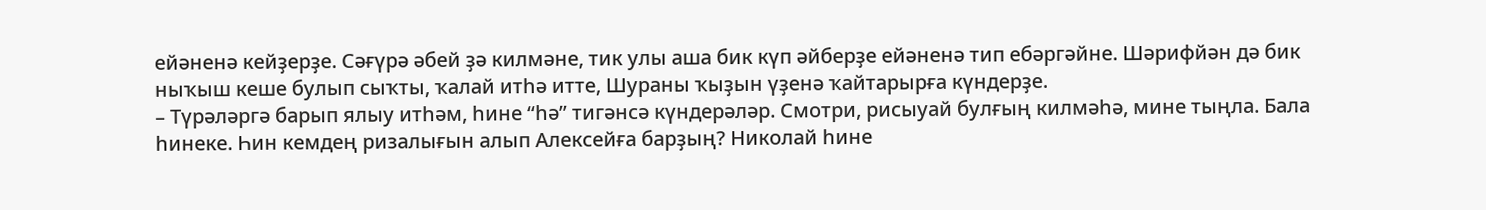ейәненә кейҙерҙе. Сәғүрә әбей ҙә килмәне, тик улы аша бик күп әйберҙе ейәненә тип ебәргәйне. Шәрифйән дә бик ныҡыш кеше булып сыҡты, ҡалай итһә итте, Шураны ҡыҙын үҙенә ҡайтарырға күндерҙе.
– Түрәләргә барып ялыу итһәм, һине “һә” тигәнсә күндерәләр. Смотри, рисыуай булғың килмәһә, мине тыңла. Бала һинеке. Һин кемдең ризалығын алып Алексейға барҙың? Николай һине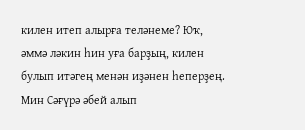килен итеп алырға теләнеме? Юҡ, әммә ләкин һин уға барҙың, килен булып итәгең менән иҙәнен һеперҙең. Мин Сәғүрә әбей алып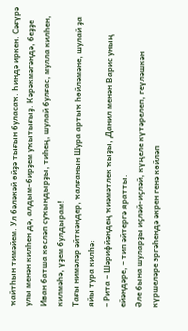ҡайтһын тимәйем. Ул бәләкәй өйҙә тығын буласаҡ. Һиндә иркен. Сәғүрә улы менән килһен дә, алдым-бирҙем уҡытығыҙ. Кәрәкмәгәндә, беҙҙе Иван батша көсләп суҡындырҙы, тиһең, шулай булғас, мулла килһен, килмәһә, үҙем булдырам!
Тағы нимәләр әйткәндер, ҡалғанын Шура артыҡ һөйләмәне, шулай ҙа яйы тура килһә:
– Рита – Шәрифйәндең ҡиәмәтлек ҡыҙы, Данил менән Варис уның ейәндәре, – тип әйтергә яратты.
Әле бына шуларҙы иҫләй-иҫләй, күңеле күтәрелеп, геүләшкән күршеләре эргәһендә әкрен генә көйләп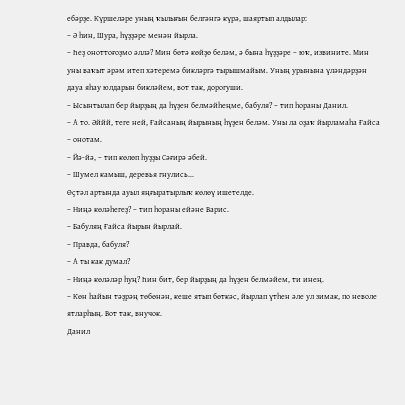ебәрҙе. Күршеләре уның ҡылығын белгәнгә күрә, шаяртып алдылар:
– Ә һин, Шура, һүҙҙәре менән йырла.
– Һеҙ оноттоғоҙмо әллә? Мин бөтә көйҙө беләм, ә бына һүҙҙәре – юҡ, извините. Мин уны ваҡыт әрәм итеп хәтеремә бикләргә тырышмайым. Уның урынына үләндәрҙән дауа яһау юлдарын бикләйем, вот так, дорогуши.
– Ысынтылап бер йырҙың да һүҙен белмәйһеңме, бабуля? – тип һораны Данил.
– А то. Әййй, теге ней, Ғайсаның йырының һүҙен беләм. Уны ла оҙаҡ йырламаһа Ғайса – онотам.
– Йә-йә, – тип көлөп һуҙҙы Сәғирә әбей.
– Шумел камыш, деревья гнулись...
Өҫтәл артында ауыл яңғыратырлыҡ көлөү ишетелде.
– Ниңә көләһегеҙ? – тип һораны ейәне Варис.
– Бабуляң Ғайса йырын йырлай.
– Правда, бабуля?
– А ты как думал?
– Ниңә көләләр һуң? Һин бит, бер йырҙың да һүҙен белмәйем, ти инең.
– Көн һайын тәҙрәң төбөнән, кеше ятып бөткәс, йырлап үтһен әле ул зимак, по неволе ятларһың. Вот так, внучок.
Данил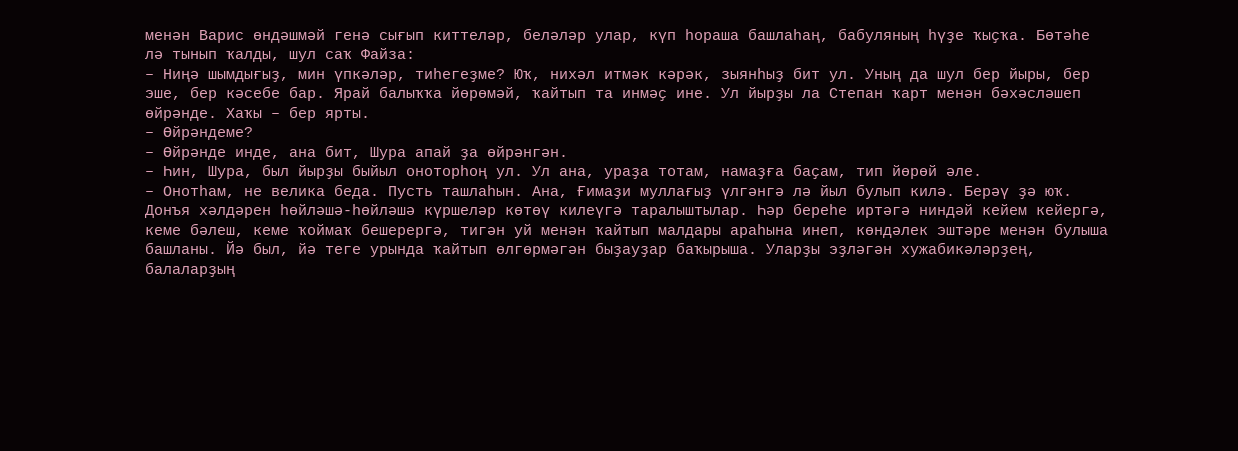менән Варис өндәшмәй генә сығып киттеләр, беләләр улар, күп һораша башлаһаң, бабуляның һүҙе ҡыҫҡа. Бөтәһе лә тынып ҡалды, шул саҡ Файза:
– Ниңә шымдығыҙ, мин үпкәләр, тиһегеҙме? Юҡ, нихәл итмәк кәрәк, зыянһыҙ бит ул. Уның да шул бер йыры, бер эше, бер кәсебе бар. Ярай балыҡҡа йөрөмәй, ҡайтып та инмәҫ ине. Ул йырҙы ла Степан ҡарт менән бәхәсләшеп өйрәнде. Хаҡы – бер ярты.
– Өйрәндеме?
– Өйрәнде инде, ана бит, Шура апай ҙа өйрәнгән.
– Һин, Шура, был йырҙы быйыл оноторһоң ул. Ул ана, ураҙа тотам, намаҙға баҫам, тип йөрөй әле.
– Онотһам, не велика беда. Пусть ташлаһын. Ана, Ғимаҙи муллағыҙ үлгәнгә лә йыл булып килә. Берәү ҙә юҡ.
Донъя хәлдәрен һөйләшә-һөйләшә күршеләр көтөү килеүгә таралыштылар. Һәр береһе иртәгә ниндәй кейем кейергә, кеме бәлеш, кеме ҡоймаҡ бешерергә, тигән уй менән ҡайтып малдары араһына инеп, көндәлек эштәре менән булыша башланы. Йә был, йә теге урында ҡайтып өлгөрмәгән быҙауҙар баҡырыша. Уларҙы эҙләгән хужабикәләрҙең, балаларҙың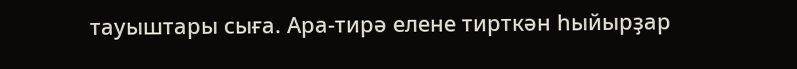тауыштары сыға. Ара-тирә елене тирткән һыйырҙар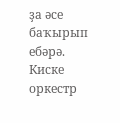ҙа әсе баҡырып ебәрә. Киске оркестр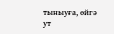тыныуға, өйгә ут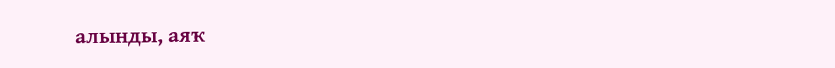алынды, аяҡ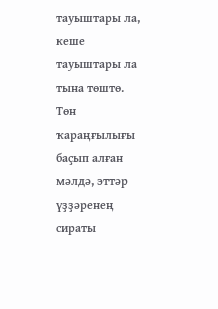тауыштары ла, кеше тауыштары ла тына төштө. Төн ҡараңғылығы баҫып алған мәлдә, эттәр үҙҙәренең сираты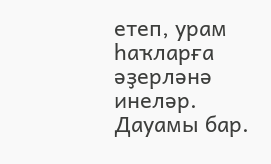етеп, урам һаҡларға әҙерләнә инеләр.
Дауамы бар.